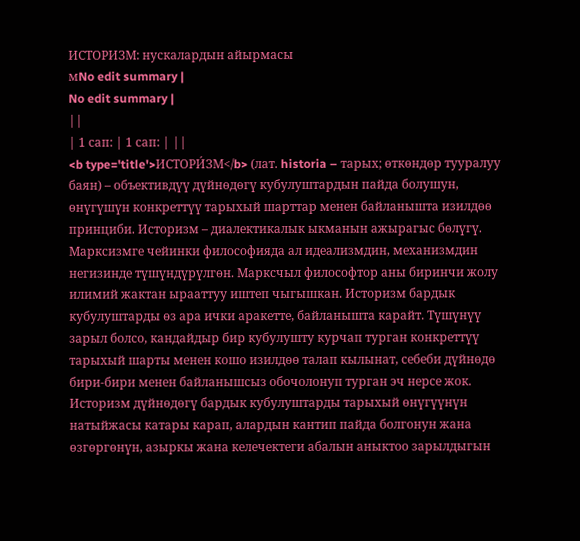ИСТОРИЗМ: нускалардын айырмасы
мNo edit summary |
No edit summary |
||
| 1 сап: | 1 сап: | ||
<b type='title'>ИСТОРИ́ЗМ</b> (лат. historia – тарых; өткөндөр тууралуу баян) – объективдүү дүйнөдөгү кубулуштардын пайда болушун, өнүгүшүн конкреттүү тарыхый шарттар менен байланышта изилдөө принциби. Историзм – диалектикалык ыкманын ажырагыс бөлүгү. Марксизмге чейинки философияда ал идеализмдин, механизмдин негизинде түшүндүрүлгөн. Марксчыл философтор аны биринчи жолу илимий жактан ырааттуу иштеп чыгышкан. Историзм бардык кубулуштарды өз ара ички аракетте, байланышта карайт. Түшүнүү зарыл болсо, кандайдыр бир кубулушту курчап турган конкреттүү тарыхый шарты менен кошо изилдөө талап кылынат, себеби дүйнөдө бири-бири менен байланышсыз обочолонуп турган эч нерсе жок. Историзм дүйнөдөгү бардык кубулуштарды тарыхый өнүгүүнүн натыйжасы катары карап, алардын кантип пайда болгонун жана өзгөргөнүн, азыркы жана келечектеги абалын аныктоо зарылдыгын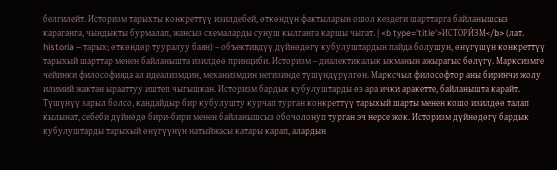белгилейт. Историзм тарыхты конкреттүү изилдебей, өткөндүн фактыларын ошол кездеги шарттарга байланышсыз караганга, чындыкты бурмалап, жансыз схемаларды сунуш кылганга каршы чыгат. | <b type='title'>ИСТОРИ́ЗМ</b> (лат. historia – тарых; өткөндөр тууралуу баян) – объективдүү дүйнөдөгү кубулуштардын пайда болушун, өнүгүшүн конкреттүү тарыхый шарттар менен байланышта изилдөө принциби. Историзм – диалектикалык ыкманын ажырагыс бөлүгү. Марксизмге чейинки философияда ал идеализмдин, механизмдин негизинде түшүндүрүлгөн. Марксчыл философтор аны биринчи жолу илимий жактан ырааттуу иштеп чыгышкан. Историзм бардык кубулуштарды өз ара ички аракетте, байланышта карайт. Түшүнүү зарыл болсо, кандайдыр бир кубулушту курчап турган конкреттүү тарыхый шарты менен кошо изилдөө талап кылынат, себеби дүйнөдө бири-бири менен байланышсыз обочолонуп турган эч нерсе жок. Историзм дүйнөдөгү бардык кубулуштарды тарыхый өнүгүүнүн натыйжасы катары карап, алардын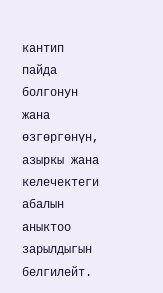кантип пайда болгонун жана өзгөргөнүн, азыркы жана келечектеги абалын аныктоо зарылдыгын белгилейт.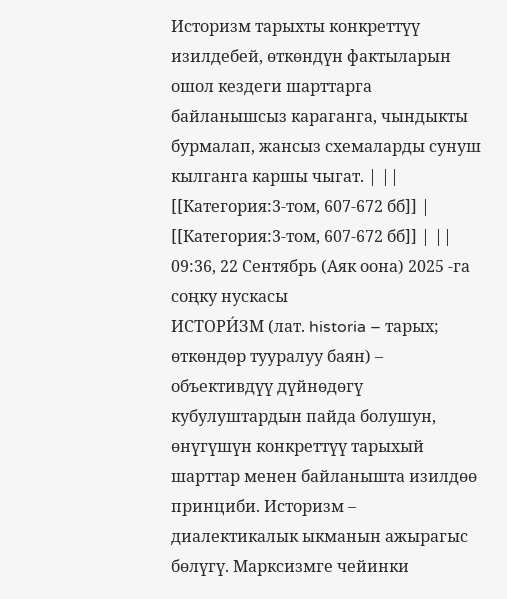Историзм тарыхты конкреттүү изилдебей, өткөндүн фактыларын ошол кездеги шарттарга байланышсыз караганга, чындыкты бурмалап, жансыз схемаларды сунуш кылганга каршы чыгат. | ||
[[Категория:3-том, 607-672 бб]] | [[Категория:3-том, 607-672 бб]] | ||
09:36, 22 Сентябрь (Аяк оона) 2025 -га соңку нускасы
ИСТОРИ́ЗМ (лат. historia – тарых; өткөндөр тууралуу баян) – объективдүү дүйнөдөгү кубулуштардын пайда болушун, өнүгүшүн конкреттүү тарыхый шарттар менен байланышта изилдөө принциби. Историзм – диалектикалык ыкманын ажырагыс бөлүгү. Марксизмге чейинки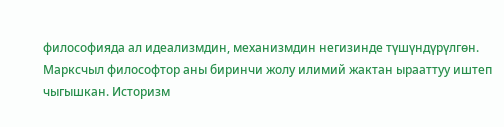философияда ал идеализмдин, механизмдин негизинде түшүндүрүлгөн. Марксчыл философтор аны биринчи жолу илимий жактан ырааттуу иштеп чыгышкан. Историзм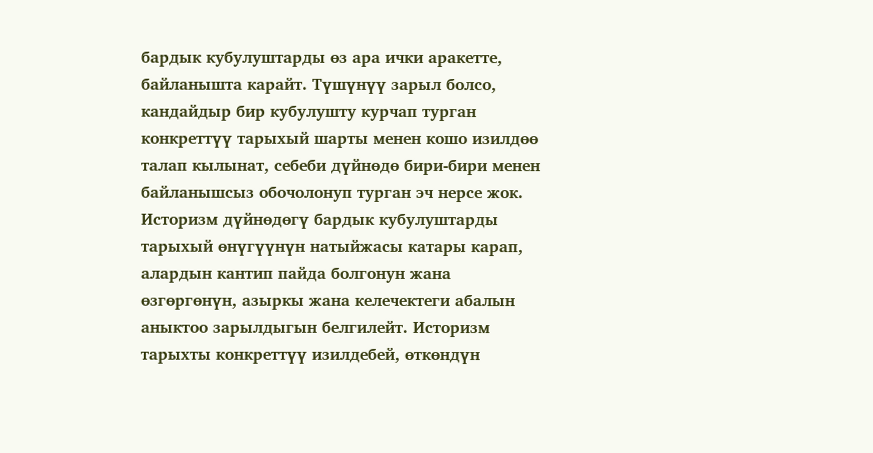бардык кубулуштарды өз ара ички аракетте, байланышта карайт. Түшүнүү зарыл болсо, кандайдыр бир кубулушту курчап турган конкреттүү тарыхый шарты менен кошо изилдөө талап кылынат, себеби дүйнөдө бири-бири менен байланышсыз обочолонуп турган эч нерсе жок. Историзм дүйнөдөгү бардык кубулуштарды тарыхый өнүгүүнүн натыйжасы катары карап, алардын кантип пайда болгонун жана өзгөргөнүн, азыркы жана келечектеги абалын аныктоо зарылдыгын белгилейт. Историзм тарыхты конкреттүү изилдебей, өткөндүн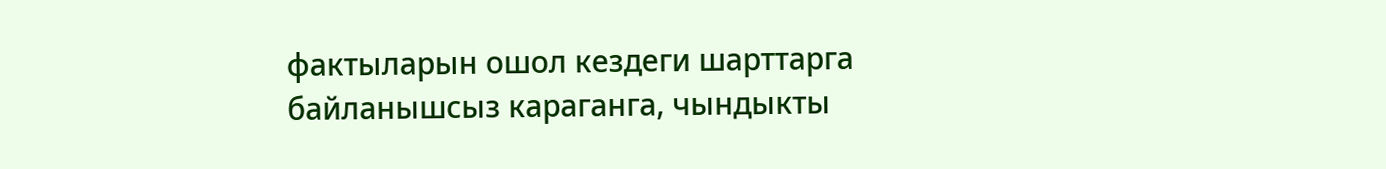фактыларын ошол кездеги шарттарга байланышсыз караганга, чындыкты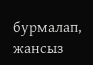бурмалап, жансыз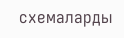схемаларды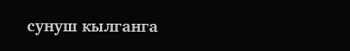сунуш кылганга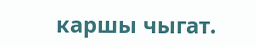каршы чыгат.